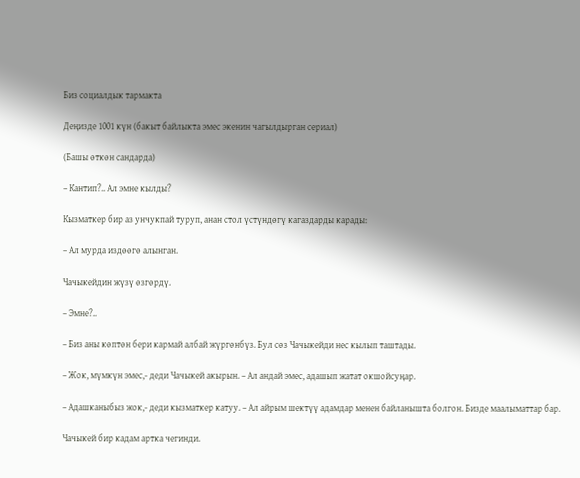Биз социалдык тармакта

Деңизде 1001 күн (бакыт байлыкта эмес экенин чагылдырган сериал)

(Башы өткөн сандарда)

– Кантип?.. Ал эмне кылды?

Кызматкер бир аз унчукпай туруп, анан стол үстүндөгү кагаздарды карады:

– Ал мурда издөөгө алынган.

Чачыкейдин жүзү өзгөрдү.

– Эмне?..

– Биз аны көптөн бери кармай албай жүргөнбүз. Бул сөз Чачыкейди нес кылып таштады.

– Жок, мүмкүн эмес,- деди Чачыкей акырын. – Ал андай эмес, адашып жатат окшойсуңар.

– Адашканыбыз жок,- деди кызматкер катуу. – Ал айрым шектүү адамдар менен байланышта болгон. Бизде маалыматтар бар.

Чачыкей бир кадам артка чегинди.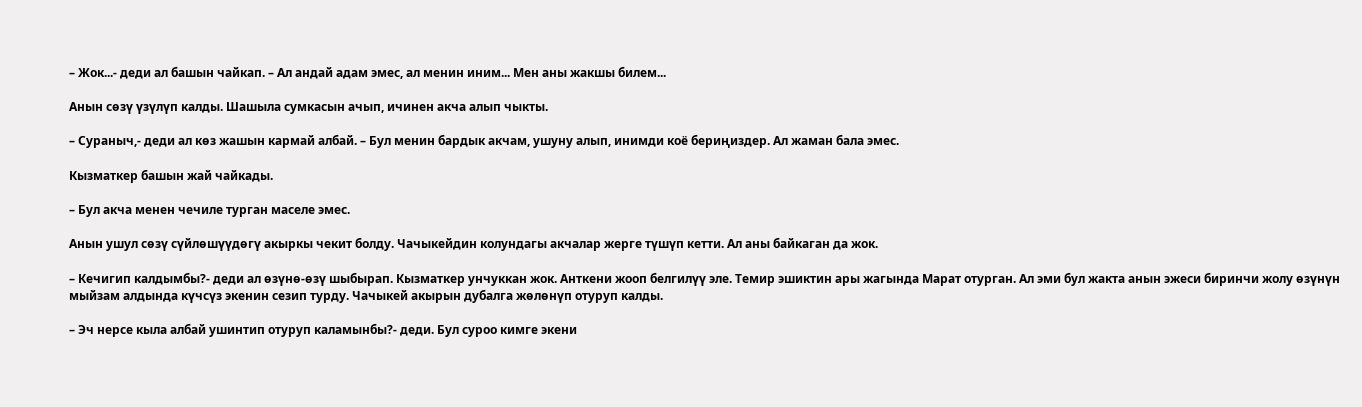– Жок...- деди ал башын чайкап. – Ал андай адам эмес, ал менин иним... Мен аны жакшы билем...

Анын сөзү үзүлүп калды. Шашыла сумкасын ачып, ичинен акча алып чыкты.

– Сураныч,- деди ал көз жашын кармай албай. – Бул менин бардык акчам, ушуну алып, инимди коё бериңиздер. Ал жаман бала эмес.

Кызматкер башын жай чайкады.

– Бул акча менен чечиле турган маселе эмес.

Анын ушул сөзү сүйлөшүүдөгү акыркы чекит болду. Чачыкейдин колундагы акчалар жерге түшүп кетти. Ал аны байкаган да жок.

– Кечигип калдымбы?- деди ал өзүнө-өзү шыбырап. Кызматкер унчуккан жок. Анткени жооп белгилүү эле. Темир эшиктин ары жагында Марат отурган. Ал эми бул жакта анын эжеси биринчи жолу өзүнүн мыйзам алдында күчсүз экенин сезип турду. Чачыкей акырын дубалга жөлөнүп отуруп калды.

– Эч нерсе кыла албай ушинтип отуруп каламынбы?- деди. Бул суроо кимге экени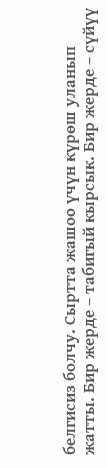белгисиз болчу. Сыртта жашоо үчүн күрөш уланып жатты. Бир жерде – табигый кырсык. Бир жерде – сүйүү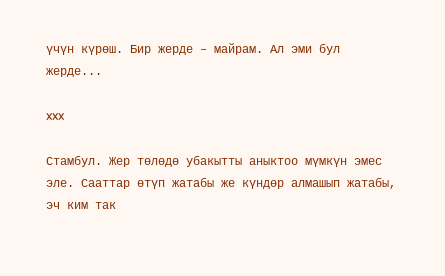үчүн күрөш. Бир жерде – майрам. Ал эми бул жерде...

xxx

Стамбул. Жер төлөдө убакытты аныктоо мүмкүн эмес эле. Сааттар өтүп жатабы же күндөр алмашып жатабы, эч ким так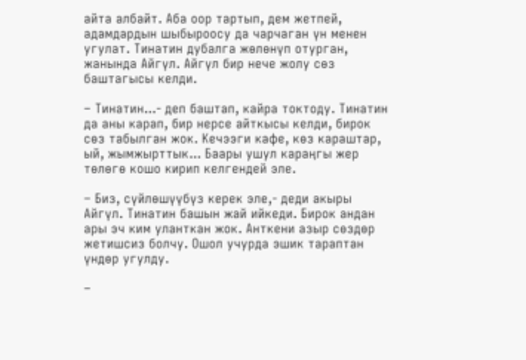айта албайт. Аба оор тартып, дем жетпей, адамдардын шыбыроосу да чарчаган үн менен угулат. Тинатин дубалга жөлөнүп отурган, жанында Айгүл. Айгүл бир нече жолу сөз баштагысы келди.

– Тинатин...- деп баштап, кайра токтоду. Тинатин да аны карап, бир нерсе айткысы келди, бирок сөз табылган жок. Кечээги кафе, көз караштар, ый, жымжырттык... Баары ушул караңгы жер төлөгө кошо кирип келгендей эле.

– Биз, сүйлөшүүбүз керек эле,- деди акыры Айгүл. Тинатин башын жай ийкеди. Бирок андан ары эч ким уланткан жок. Анткени азыр сөздөр жетишсиз болчу. Ошол учурда эшик тараптан үндөр угулду.

–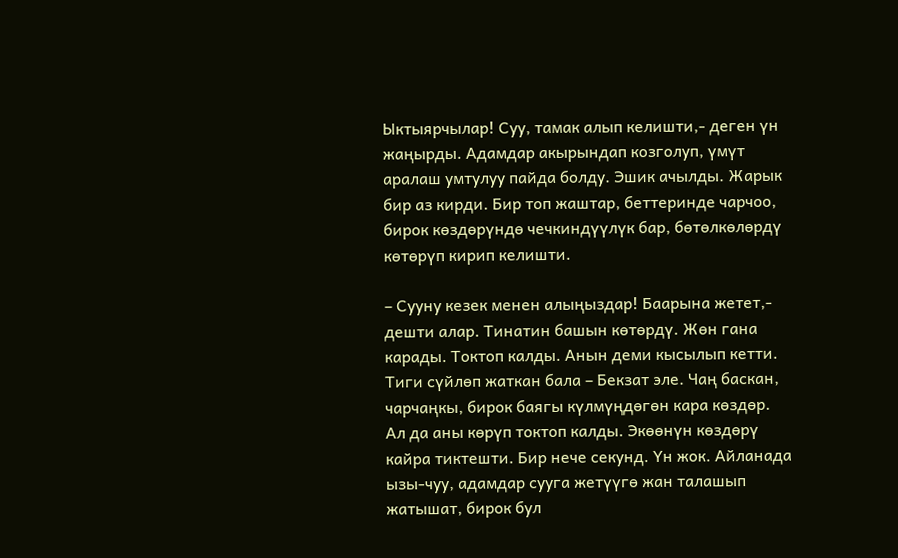Ыктыярчылар! Суу, тамак алып келишти,- деген үн жаңырды. Адамдар акырындап козголуп, үмүт аралаш умтулуу пайда болду. Эшик ачылды. Жарык бир аз кирди. Бир топ жаштар, беттеринде чарчоо, бирок көздөрүндө чечкиндүүлүк бар, бөтөлкөлөрдү көтөрүп кирип келишти.

– Сууну кезек менен алыңыздар! Баарына жетет,- дешти алар. Тинатин башын көтөрдү. Жөн гана карады. Токтоп калды. Анын деми кысылып кетти. Тиги сүйлөп жаткан бала – Бекзат эле. Чаң баскан, чарчаңкы, бирок баягы күлмүңдөгөн кара көздөр. Ал да аны көрүп токтоп калды. Экөөнүн көздөрү кайра тиктешти. Бир нече секунд. Үн жок. Айланада ызы-чуу, адамдар сууга жетүүгө жан талашып жатышат, бирок бул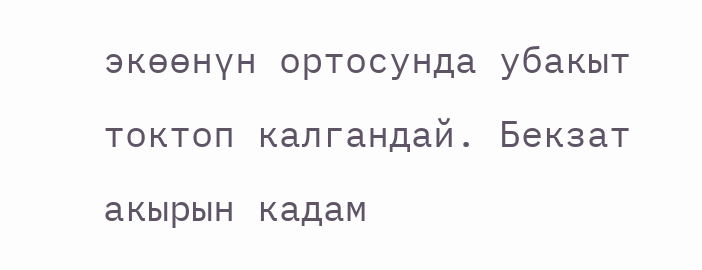экөөнүн ортосунда убакыт токтоп калгандай. Бекзат акырын кадам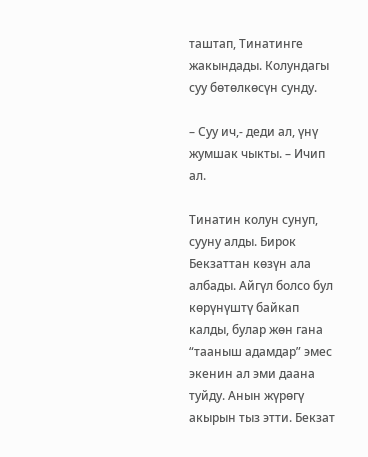таштап, Тинатинге жакындады. Колундагы суу бөтөлкөсүн сунду.

– Суу ич,- деди ал, үнү жумшак чыкты. – Ичип ал.

Тинатин колун сунуп, сууну алды. Бирок Бекзаттан көзүн ала албады. Айгүл болсо бул көрүнүштү байкап калды, булар жөн гана “тааныш адамдар” эмес экенин ал эми даана туйду. Анын жүрөгү акырын тыз этти. Бекзат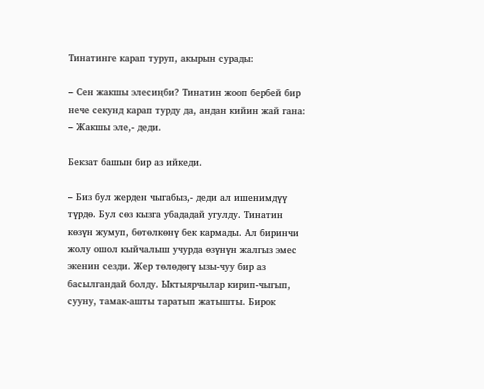Тинатинге карап туруп, акырын сурады:

– Сен жакшы элесиңби? Тинатин жооп бербей бир нече секунд карап турду да, андан кийин жай гана: – Жакшы эле,- деди.

Бекзат башын бир аз ийкеди.

– Биз бул жерден чыгабыз,- деди ал ишенимдүү түрдө. Бул сөз кызга убададай угулду. Тинатин көзүн жумуп, бөтөлкөнү бек кармады. Ал биринчи жолу ошол кыйчалыш учурда өзүнүн жалгыз эмес экенин сезди. Жер төлөдөгү ызы-чуу бир аз басылгандай болду. Ыктыярчылар кирип-чыгып, сууну, тамак-ашты таратып жатышты. Бирок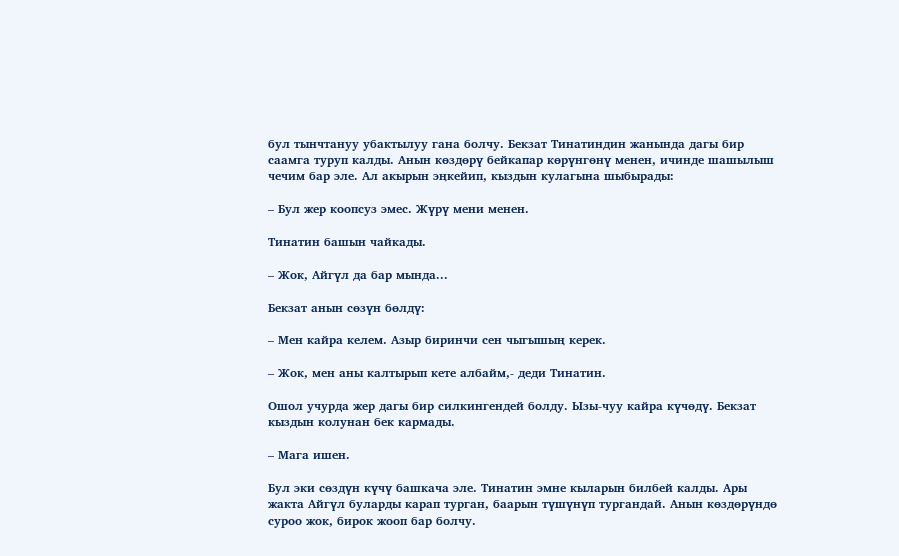бул тынчтануу убактылуу гана болчу. Бекзат Тинатиндин жанында дагы бир саамга туруп калды. Анын көздөрү бейкапар көрүнгөнү менен, ичинде шашылыш чечим бар эле. Ал акырын эңкейип, кыздын кулагына шыбырады:

– Бул жер коопсуз эмес. Жүрү мени менен.

Тинатин башын чайкады.

– Жок, Айгүл да бар мында...

Бекзат анын сөзүн бөлдү:

– Мен кайра келем. Азыр биринчи сен чыгышың керек.

– Жок, мен аны калтырып кете албайм,- деди Тинатин.

Ошол учурда жер дагы бир силкингендей болду. Ызы-чуу кайра күчөдү. Бекзат кыздын колунан бек кармады.

– Мага ишен.

Бул эки сөздүн күчү башкача эле. Тинатин эмне кыларын билбей калды. Ары жакта Айгүл буларды карап турган, баарын түшүнүп тургандай. Анын көздөрүндө суроо жок, бирок жооп бар болчу.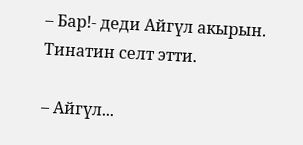– Бар!- деди Айгүл акырын. Тинатин селт этти.

– Айгүл...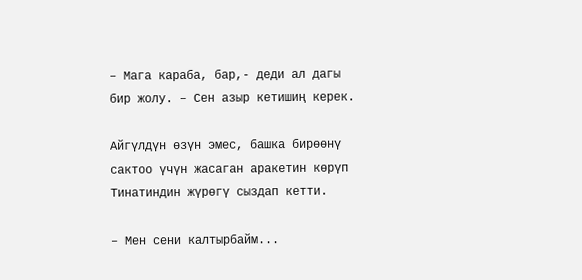– Мага караба, бар,- деди ал дагы бир жолу. – Сен азыр кетишиң керек.

Айгүлдүн өзүн эмес, башка бирөөнү сактоо үчүн жасаган аракетин көрүп Тинатиндин жүрөгү сыздап кетти.

– Мен сени калтырбайм...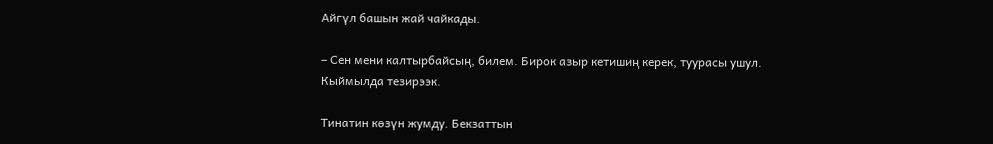Айгүл башын жай чайкады.

– Сен мени калтырбайсың, билем. Бирок азыр кетишиң керек, туурасы ушул. Кыймылда тезирээк.

Тинатин көзүн жумду. Бекзаттын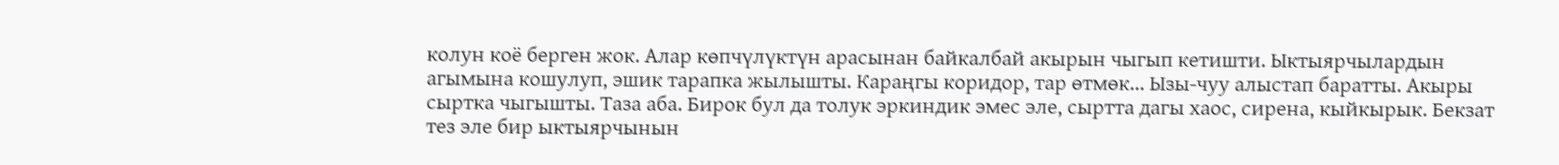колун коё берген жок. Алар көпчүлүктүн арасынан байкалбай акырын чыгып кетишти. Ыктыярчылардын агымына кошулуп, эшик тарапка жылышты. Караңгы коридор, тар өтмөк... Ызы-чуу алыстап баратты. Акыры сыртка чыгышты. Таза аба. Бирок бул да толук эркиндик эмес эле, сыртта дагы хаос, сирена, кыйкырык. Бекзат тез эле бир ыктыярчынын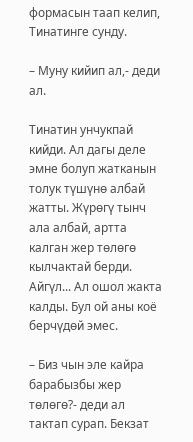формасын таап келип, Тинатинге сунду.

– Муну кийип ал,- деди ал.

Тинатин унчукпай кийди. Ал дагы деле эмне болуп жатканын толук түшүнө албай жатты. Жүрөгү тынч ала албай, артта калган жер төлөгө кылчактай берди. Айгүл... Ал ошол жакта калды. Бул ой аны коё берчүдөй эмес.

– Биз чын эле кайра барабызбы жер төлөгө?- деди ал тактап сурап. Бекзат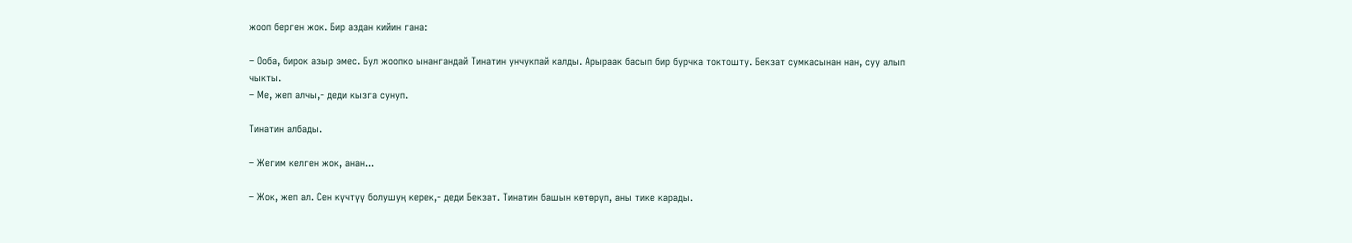жооп берген жок. Бир аздан кийин гана:

– Ооба, бирок азыр эмес. Бул жоопко ынангандай Тинатин унчукпай калды. Арыраак басып бир бурчка токтошту. Бекзат сумкасынан нан, суу алып чыкты.
– Ме, жеп алчы,- деди кызга сунуп.

Тинатин албады.

– Жегим келген жок, анан...

– Жок, жеп ал. Сен күчтүү болушуң керек,- деди Бекзат. Тинатин башын көтөрүп, аны тике карады.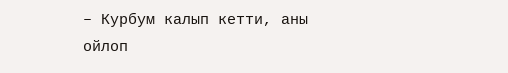– Курбум калып кетти, аны ойлоп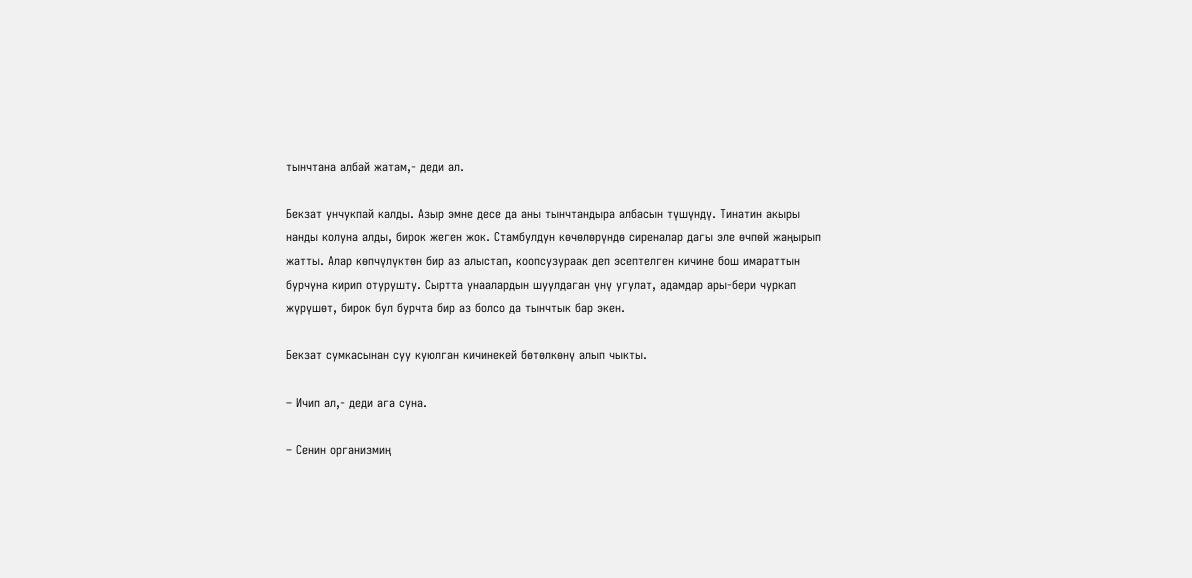тынчтана албай жатам,- деди ал.

Бекзат унчукпай калды. Азыр эмне десе да аны тынчтандыра албасын түшүндү. Тинатин акыры нанды колуна алды, бирок жеген жок. Стамбулдун көчөлөрүндө сиреналар дагы эле өчпөй жаңырып жатты. Алар көпчүлүктөн бир аз алыстап, коопсузураак деп эсептелген кичине бош имараттын бурчуна кирип отурушту. Сыртта унаалардын шуулдаган үнү угулат, адамдар ары-бери чуркап жүрүшөт, бирок бул бурчта бир аз болсо да тынчтык бар экен.

Бекзат сумкасынан суу куюлган кичинекей бөтөлкөнү алып чыкты.

– Ичип ал,- деди ага суна.

– Сенин организмиң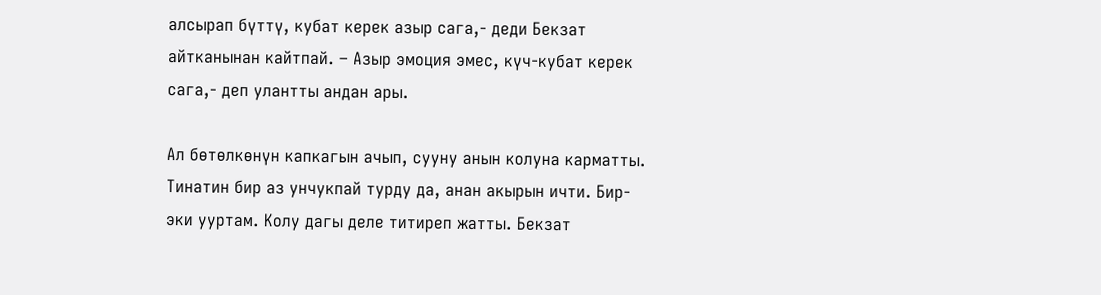алсырап бүттү, кубат керек азыр сага,- деди Бекзат айтканынан кайтпай. – Азыр эмоция эмес, күч-кубат керек сага,- деп улантты андан ары.

Ал бөтөлкөнүн капкагын ачып, сууну анын колуна карматты. Тинатин бир аз унчукпай турду да, анан акырын ичти. Бир-эки ууртам. Колу дагы деле титиреп жатты. Бекзат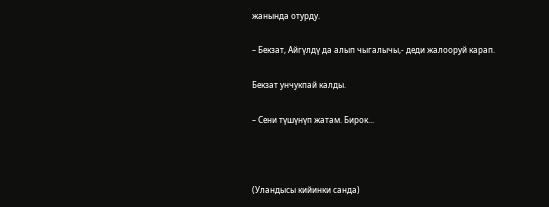жанында отурду.

– Бекзат, Айгүлдү да алып чыгалычы,- деди жалооруй карап.

Бекзат унчукпай калды.

– Сени түшүнүп жатам. Бирок...



(Уландысы кийинки санда)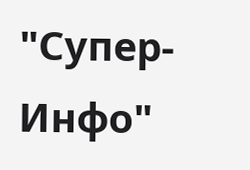"Супер-Инфо"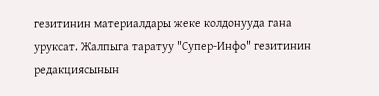гезитинин материалдары жеке колдонууда гана уруксат. Жалпыга таратуу "Супер-Инфо" гезитинин редакциясынын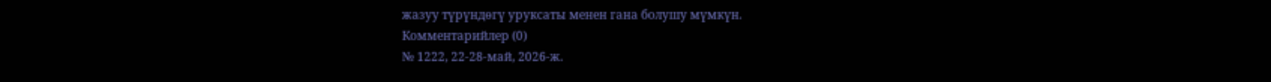жазуу түрүндөгү уруксаты менен гана болушу мүмкүн.
Комментарийлер (0)
№ 1222, 22-28-май, 2026-ж.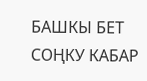БАШКЫ БЕТ
СОҢКУ КАБАР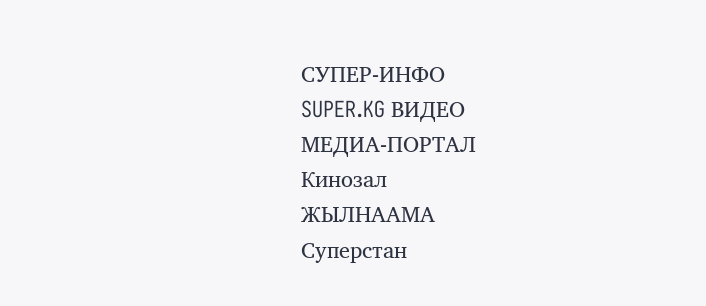СУПЕР-ИНФО
SUPER.KG ВИДЕО
МЕДИА-ПОРТАЛ
Кинозал
ЖЫЛНААМА
Суперстан